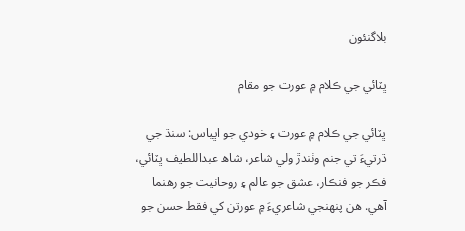بلاگنئون

ڀٽائي جي ڪلام ۾ عورت جو مقام

ڀٽائي جي ڪلام ۾ عورت ۽ خودي جو اڀياس: سنڌ جي ڌرتيءَ تي جنم وٺندڙ ولي شاعر، شاھ عبداللطيف ڀٽائي، فڪر جو فنڪار، عشق جو عالم ۽ روحانيت جو رهنما آهي. هن پنهنجي شاعريءَ ۾ عورتن کي فقط حسن جو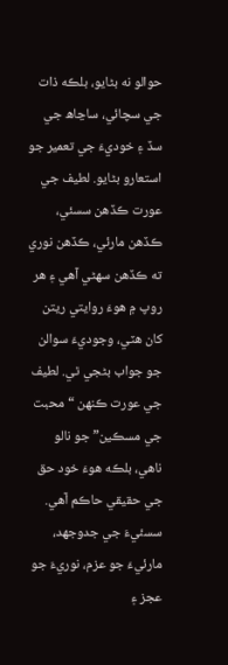حوالو نه بڻايو، بلڪه ذات جي سچائي، ساڃاھ جي سڏ ۽ خوديءَ جي تعمير جو استعارو بڻايو. لطيف جي عورت ڪڏهن سسئي، ڪڏهن مارئي، ڪڏهن نوري ته ڪڏهن سهڻي آهي ۽ هر روپ ۾ هوءَ روايتي ريتن کان هٽي، وجوديءَ سوالن جو جواب بڻجي ٿي. لطيف جي عورت ڪنهن “محبت جي مسڪين” جو نالو ناهي، بلڪه هوءَ خود حق جي حقيقي حاڪم آهي. سسئيءَ جي جدوجهد، مارئيءَ جو عزم، نوريءَ جو عجز ۽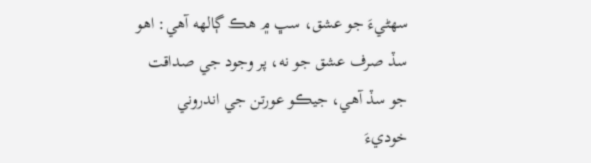سهڻيءَ جو عشق، سڀ ۾ هڪ ڳالھه آهي: اهو سڏ صرف عشق جو نه، پر وجود جي صداقت جو سڏ آهي، جيڪو عورتن جي اندروني خوديءَ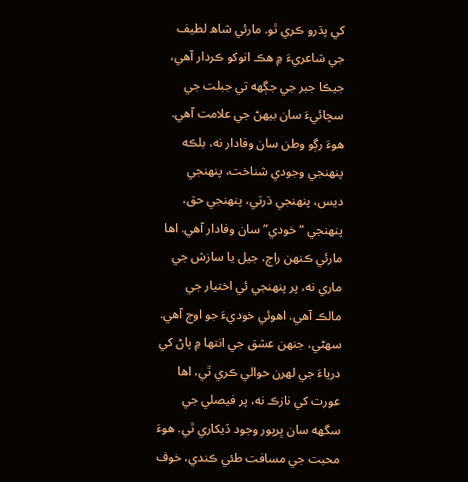کي پڌرو ڪري ٿو. مارئي شاھ لطيف جي شاعريءَ ۾ هڪ انوکو ڪردار آهي، جيڪا جبر جي جڳھه تي جبلت جي سچائيءَ سان بيهڻ جي علامت آهي. هوءَ رڳو وطن سان وفادار نه، بلڪه پنهنجي وجودي شناخت، پنهنجي ديس، پنهنجي ڌرتي، پنهنجي حق، پنهنجي “خودي” سان وفادار آهي. اها مارئي ڪنهن راڄ، جيل يا سازش جي ماري نه، پر پنهنجي ئي اختيار جي مالڪ آهي. اهوئي خوديءَ جو اوج آهي. سهڻي، جنهن عشق جي انتها ۾ پاڻ کي درياءَ جي لهرن حوالي ڪري ٿي، اها عورت کي نازڪ نه، پر فيصلي جي سگھه سان ڀرپور وجود ڏيکاري ٿي. هوءَ محبت جي مسافت طئي ڪندي، خوف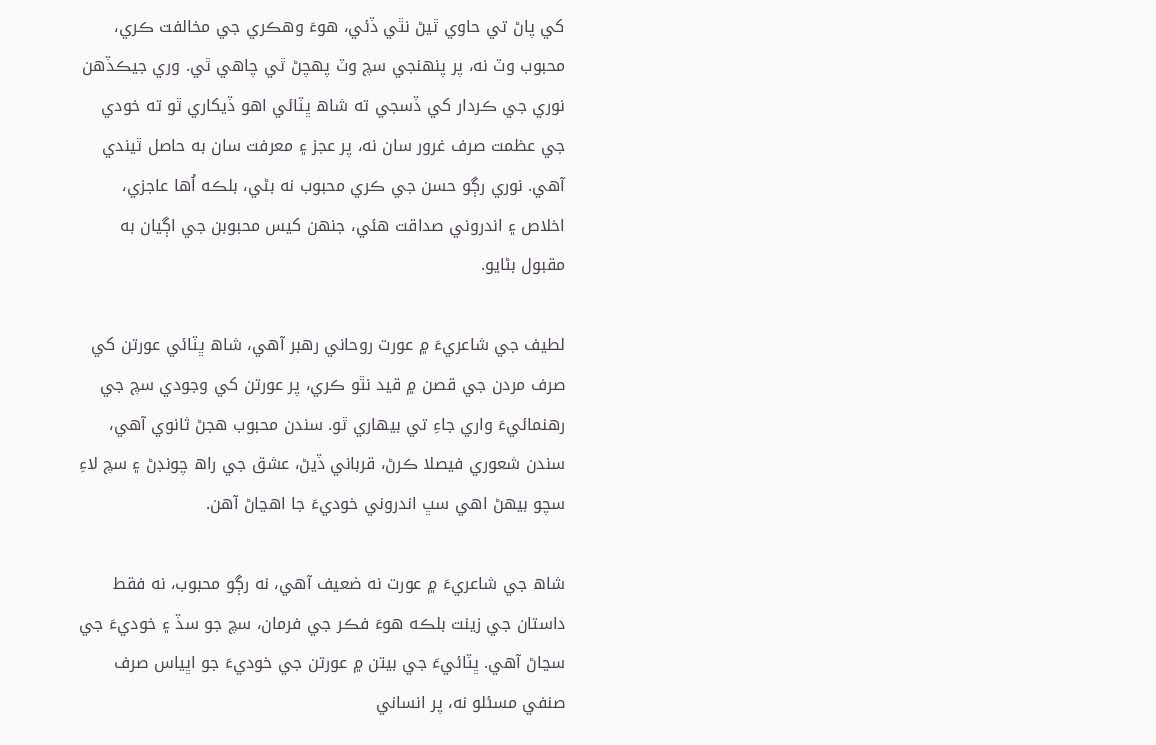کي پاڻ تي حاوي ٿيڻ نٿي ڏئي، هوءَ وهڪري جي مخالفت ڪري، محبوب وٽ نه، پر پنهنجي سچ وٽ پهچڻ ٿي چاهي ٿي. وري جيڪڏهن نوري جي ڪردار کي ڏسجي ته شاھ ڀٽائي اهو ڏيکاري ٿو ته خودي جي عظمت صرف غرور سان نه، پر عجز ۽ معرفت سان به حاصل ٿيندي آهي. نوري رڳو حسن جي ڪري محبوب نه بڻي، بلڪه اُها عاجزي، اخلاص ۽ اندروني صداقت هئي، جنهن کيس محبوبن جي اڳيان به مقبول بڻايو.

لطيف جي شاعريءَ ۾ عورت روحاني رهبر آهي، شاھ ڀٽائي عورتن کي صرف مردن جي قصن ۾ قيد نٿو ڪري، پر عورتن کي وجودي سچ جي رهنمائيءَ واري جاءِ تي بيهاري ٿو. سندن محبوب هجڻ ثانوي آهي، سندن شعوري فيصلا ڪرڻ، قرباني ڏيڻ، عشق جي راھ چونڊڻ ۽ سچ لاءِ سچو بيهڻ اهي سڀ اندروني خوديءَ جا اھڃاڻ آهن.

شاھ جي شاعريءَ ۾ عورت نه ضعيف آهي، نه رڳو محبوب، نه فقط داستان جي زينت بلڪه هوءَ فڪر جي فرمان، سچ جو سڏ ۽ خوديءَ جي سڃاڻ آهي. ڀٽائيءَ جي بيتن ۾ عورتن جي خوديءَ جو اڀياس صرف صنفي مسئلو نه، پر انساني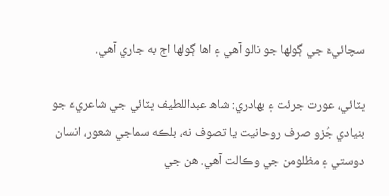سچائيءَ جي ڳولها جو نالو آهي ۽ اها ڳولها اڄ به جاري آهي.

ڀٽائي، عورت جرئت ۽ بھادري: شاھ عبداللطيف ڀٽائي جي شاعريءَ جو بنيادي جُزو صرف روحانيت يا تصوف نه، بلڪه سماجي شعور، انسان دوستي ۽ مظلومن جي وڪالت آهي. هن جي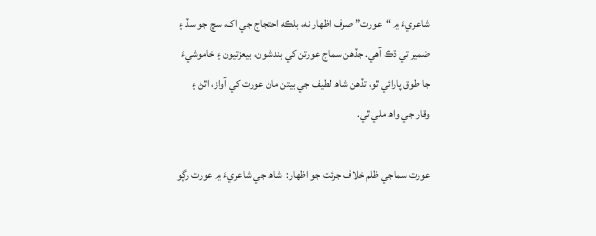شاعريءَ ۾ “عورت” صرف اظهار نه، بلڪه احتجاج جي اک، سچ جو سڏ ۽ ضمير تي ڌڪ آهي. جڏهن سماج عورتن کي بندشون، بيعزتيون ۽ خاموشيءَ جا طوق پارائي ٿو، تڏهن شاھ لطيف جي بيتن مان عورت کي آواز، اٿڻ ۽ وقار جي واھ ملي ٿي.

عورت سماجي ظلم خلاف جرئت جو اظهار:  شاھ جي شاعريءَ ۾ عورت رڳو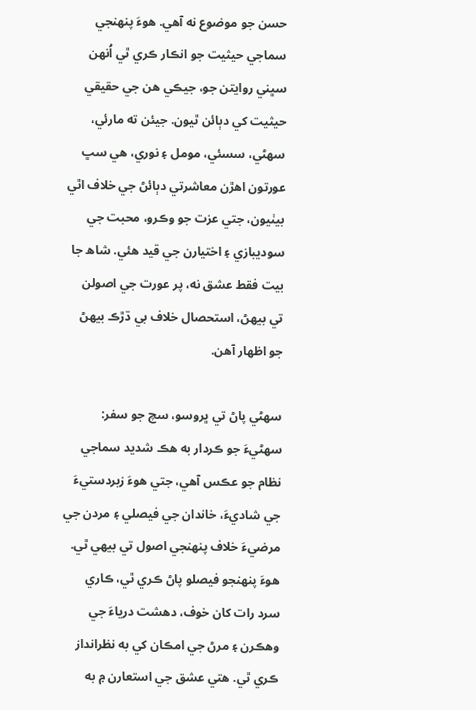حسن جو موضوع نه آهي. هوءَ پنهنجي سماجي حيثيت جو انڪار ڪري ٿي اُنهن سڀني روايتن جو، جيڪي هن جي حقيقي حيثيت کي دٻائن ٿيون. جيئن ته مارئي، سهڻي، سسئي، مومل ۽ نوري، هي سڀ عورتون اهڙن معاشرتي دٻائڻ جي خلاف اٿي بيٺيون، جتي عزت جو وڪرو، محبت جي سوديبازي ۽ اختيارن جي قيد هئي. شاھ جا بيت فقط عشق نه، پر عورت جي اصولن تي بيهڻ، استحصال خلاف بي ڌڙڪ بيهڻ جو اظهار آهن.

سهڻي پاڻ تي ڀروسو، سچ جو سفر: سهڻيءَ جو ڪردار به هڪ شديد سماجي نظام جو عڪس آهي، جتي هوءَ زبردستيءَ جي شاديءَ، خاندان جي فيصلي ۽ مردن جي مرضيءَ خلاف پنهنجي اصول تي بيهي ٿي. هوءَ پنهنجو فيصلو پاڻ ڪري ٿي، ڪاري سرد رات کان خوف، دھشت درياءَ جي وهڪرن ۽ مرڻ جي امڪان کي به نظرانداز ڪري ٿي. هتي عشق جي استعارن ۾ به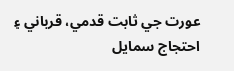عورت جي ثابت قدمي، قرباني ۽ احتجاج سمايل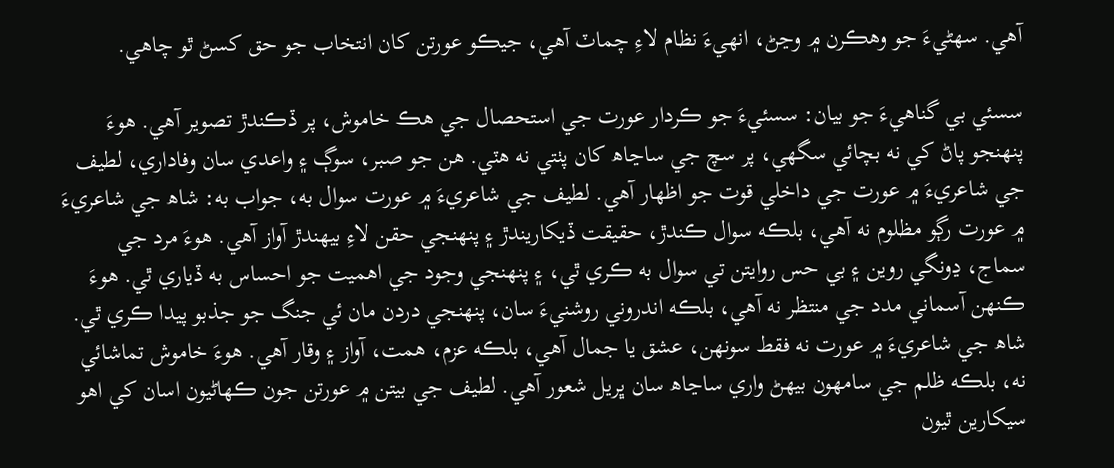آهي. سهڻيءَ جو وهڪرن ۾ وڃڻ، انهيءَ نظام لاءِ چماٽ آهي، جيڪو عورتن کان انتخاب جو حق کسڻ ٿو چاهي.

سسئي بي گناهيءَ جو بيان: سسئيءَ جو ڪردار عورت جي استحصال جي هڪ خاموش، پر ڏڪندڙ تصوير آهي. هوءَ پنهنجو پاڻ کي نه بچائي سگهي، پر سچ جي ساڃاھ کان پٺتي نه هٽي. هن جو صبر، سوڳ ۽ واعدي سان وفاداري، لطيف جي شاعريءَ ۾ عورت جي داخلي قوت جو اظهار آهي. لطيف جي شاعريءَ ۾ عورت سوال به، جواب به: شاھ جي شاعريءَ ۾ عورت رڳو مظلوم نه آهي، بلڪه سوال ڪندڙ، حقيقت ڏيکاريندڙ ۽ پنهنجي حقن لاءِ بيهندڙ آواز آهي. هوءَ مرد جي سماج، ڍونگي روين ۽ بي حس روايتن تي سوال به ڪري ٿي، ۽ پنهنجي وجود جي اهميت جو احساس به ڏياري ٿي. هوءَ ڪنهن آسماني مدد جي منتظر نه آهي، بلڪه اندروني روشنيءَ سان، پنهنجي دردن مان ئي جنگ جو جذبو پيدا ڪري ٿي. شاھ جي شاعريءَ ۾ عورت نه فقط سونهن، عشق يا جمال آهي، بلڪه عزم، همت، آواز ۽ وقار آهي. هوءَ خاموش تماشائي نه، بلڪه ظلم جي سامهون بيهڻ واري ساڃاھ سان ڀريل شعور آهي. لطيف جي بيتن ۾ عورتن جون ڪهاڻيون اسان کي اهو سيکارين ٿيون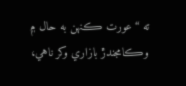ته “عورت ڪنهن به حال ۾ وڪامجندڙ بازاري وکر ناهي،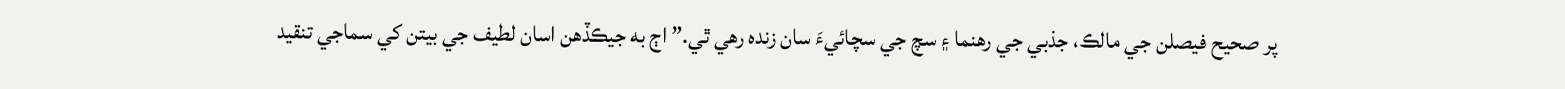پر صحيح فيصلن جي مالڪ، جذبي جي رهنما ۽ سچ جي سچائيءَ سان زنده رھي ٿي.” اڄ به جيڪڏهن اسان لطيف جي بيتن کي سماجي تنقيد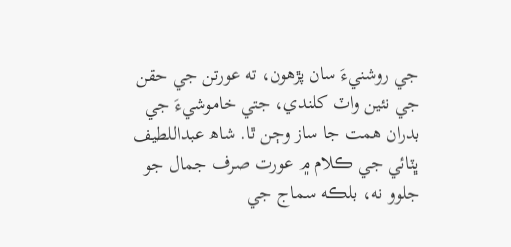جي روشنيءَ سان پڙهون، ته عورتن جي حقن جي نئين واٽ کلندي، جتي خاموشيءَ جي بدران همت جا ساز وڄن ٿا. شاھ عبداللطيف ڀٽائي جي ڪلام ۾ عورت صرف جمال جو جلوو نه، بلڪه سماج جي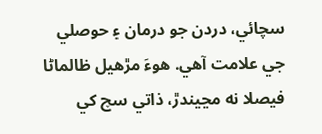سچائي، دردن جو درمان ۽ حوصلي جي علامت آهي. هوءَ مڙهيل ظالماڻا فيصلا نه مڃيندڙ، ذاتي سچ کي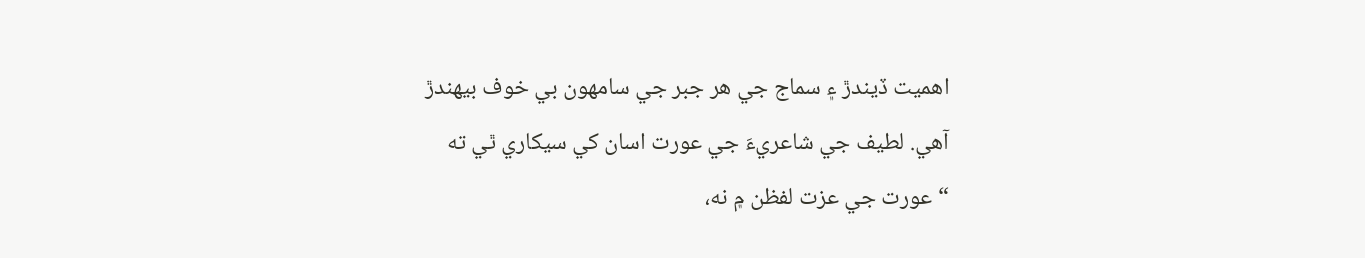اهميت ڏيندڙ ۽ سماج جي هر جبر جي سامهون بي خوف بيهندڙ آهي. لطيف جي شاعريءَ جي عورت اسان کي سيکاري ٿي ته “عورت جي عزت لفظن ۾ نه،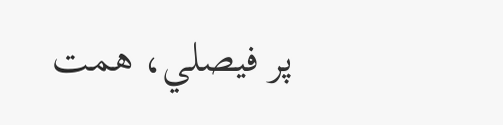پر فيصلي، همت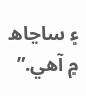۽ ساڃاھ ۾ آهي.”